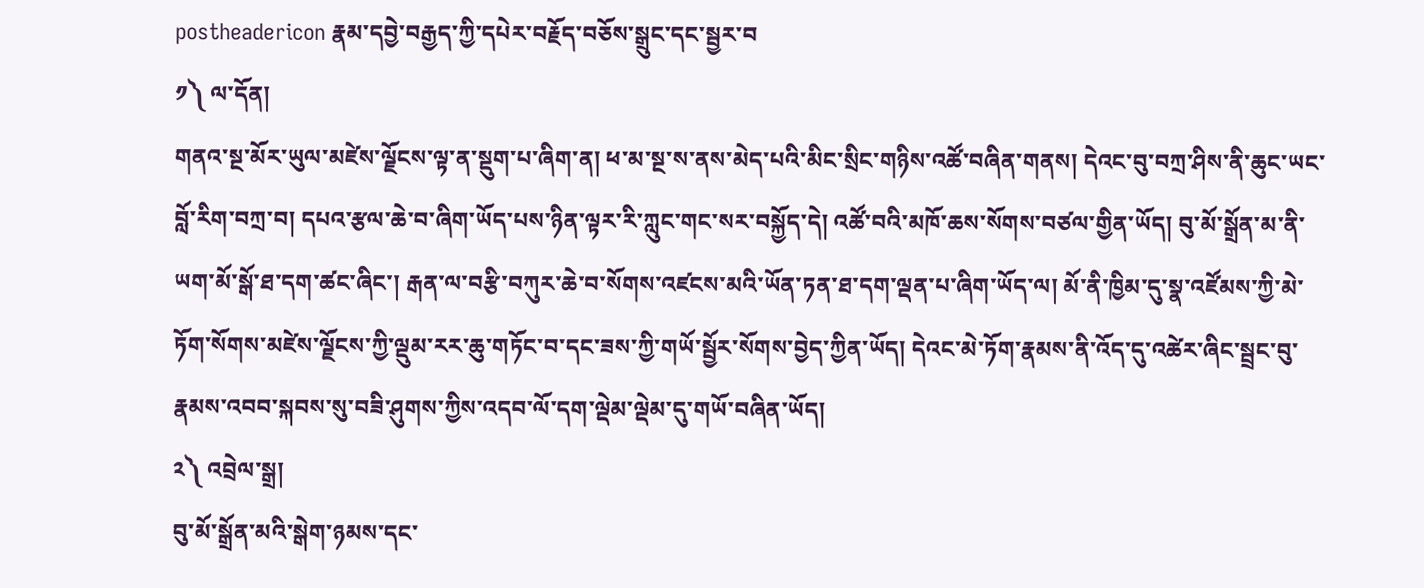postheadericon རྣམ་དབྱེ་བརྒྱད་ཀྱི་དཔེར་བརྗོད་བཅོས་སྒྲུང་དང་སྦྱར་བ
༡༽ ལ་དོན།
གནའ་སྔ་མོར་ཡུལ་མཛེས་ལྗོངས་ལྟ་ན་སྡུག་པ་ཞིག་ན། ཕ་མ་སྔ་ས་ནས་མེད་པའི་མིང་སྲིང་གཉིས་འཚོ་བཞིན་གནས། དེའང་བུ་བཀྲ་ཤིས་ནི་ཆུང་ཡང་བློ་རིག་བཀྲ་བ། དཔའ་རྩལ་ཆེ་བ་ཞིག་ཡོད་པས་ཉིན་ལྟར་རི་ཀླུང་གང་སར་བསྐྱོད་དེ། འཚོ་བའི་མཁོ་ཆས་སོགས་བཙལ་གྱིན་ཡོད། བུ་མོ་སྒྲོན་མ་ནི་ཡག་མོ་སྒོ་ཐ་དག་ཚང་ཞིང་། རྒན་ལ་བརྩི་བཀུར་ཆེ་བ་སོགས་འཛངས་མའི་ཡོན་ཏན་ཐ་དག་ལྡན་པ་ཞིག་ཡོད་ལ། མོ་ནི་ཁྱིམ་དུ་སྣ་འཛོམས་ཀྱི་མེ་ཏོག་སོགས་མཛེས་ལྗོངས་ཀྱི་ལྡུམ་རར་ཆུ་གཏོང་བ་དང་ཟས་ཀྱི་གཡོ་སྦྱོར་སོགས་བྱེད་ཀྱིན་ཡོད། དེའང་མེ་ཏོག་རྣམས་ནི་འོད་དུ་འཚེར་ཞིང་སྦྲང་བུ་རྣམས་འབབ་སྐབས་སུ་བཟི་ཤུགས་ཀྱིས་འདབ་ལོ་དག་ལྡེམ་ལྡེམ་དུ་གཡོ་བཞིན་ཡོད།
༢༽ འབྲེལ་སྒྲ།
བུ་མོ་སྒྲོན་མའི་སྒེག་ཉམས་དང་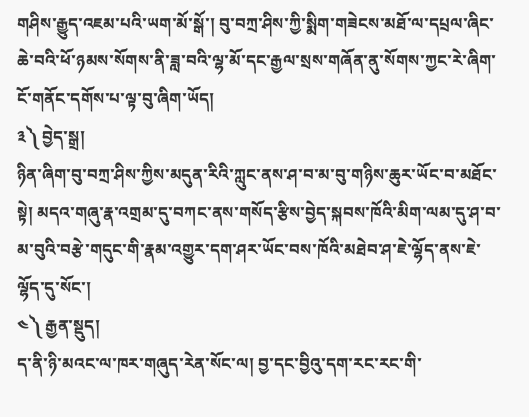གཤིས་རྒྱུད་འཇམ་པའི་ཡག་མོ་སྒོ་། བུ་བཀྲ་ཤིས་ཀྱི་སྨིག་གཟེངས་མཐོ་ལ་དཔྲལ་ཞིང་ཆེ་བའི་ཕོ་ཉམས་སོགས་ནི་ཟླ་བའི་ལྷ་མོ་དང་རྒྱལ་སྲས་གཞོན་ནུ་སོགས་ཀྱང་རེ་ཞིག་ངོ་གནོང་དགོས་པ་ལྟ་བུ་ཞིག་ཡོད།
༣༽ བྱེད་སྒྲ།
ཉིན་ཞིག་བུ་བཀྲ་ཤིས་ཀྱིས་མདུན་རིའི་ཀླུང་ནས་ཤ་བ་མ་བུ་གཉིས་ཆུར་ཡོང་བ་མཐོང་སྟེ། མདའ་གཞུ་རྣ་འགྲམ་དུ་བཀང་ནས་གསོད་རྩིས་བྱེད་སྐབས་ཁོའི་མིག་ལམ་དུ་ཤ་བ་མ་བུའི་བརྩེ་གདུང་གི་རྣམ་འགྱུར་དག་ཤར་ཡོང་བས་ཁོའི་མཐེབ་ཤ་ཇེ་ལྷོད་ནས་ཇེ་ལྷོད་དུ་སོང་།
༤༽ རྒྱན་སྡུད།
ད་ནི་ཉི་མའང་ལ་ཁར་གཞུད་རེན་སོང་ལ། བྱ་དང་བྱིའུ་དག་རང་རང་གི་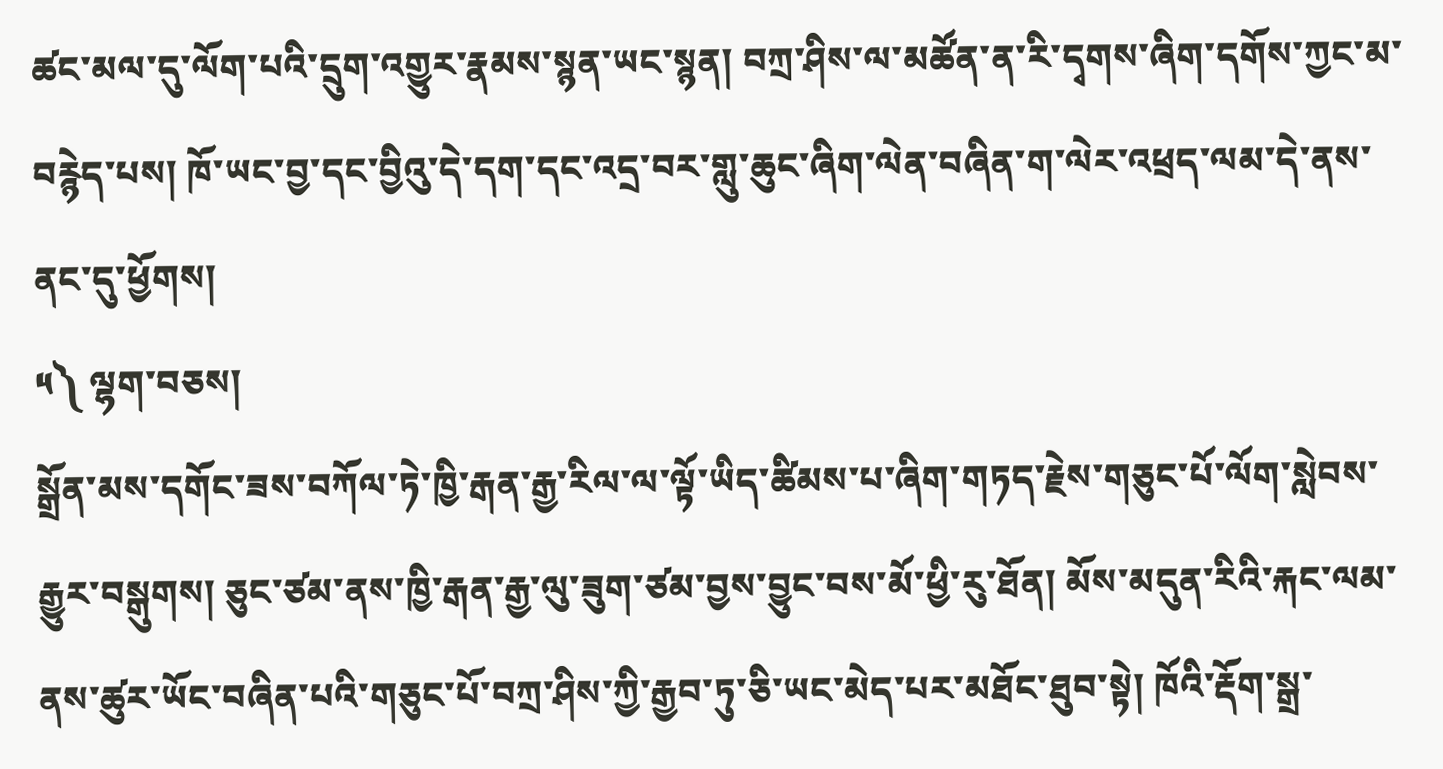ཚང་མལ་དུ་ལོག་པའི་དྲུག་འགྱུར་རྣམས་སྙན་ཡང་སྙན། བཀྲ་ཤིས་ལ་མཚོན་ན་རི་དྭགས་ཞིག་དགོས་ཀྱང་མ་བརྙེད་པས། ཁོ་ཡང་བྱ་དང་བྱིའུ་དེ་དག་དང་འདྲ་བར་གླུ་ཆུང་ཞིག་ལེན་བཞིན་ག་ལེར་འཕྲད་ལམ་དེ་ནས་ནང་དུ་ཕྱོགས།
༥༽ ལྷག་བཅས།
སྒྲོན་མས་དགོང་ཟས་བཀོལ་ཏེ་ཁྱི་རྒན་རྒྱ་རིལ་ལ་ལྟོ་ཡིད་ཚིམས་པ་ཞིག་གཏད་རྗེས་གཅུང་པོ་ལོག་སླེབས་རྒྱུར་བསྒུགས། ཅུང་ཙམ་ནས་ཁྱི་རྒན་རྒྱ་ལུ་ཟུག་ཙམ་བྱས་བྱུང་བས་མོ་ཕྱི་རུ་ཐོན། མོས་མདུན་རིའི་རྐང་ལམ་ནས་ཚུར་ཡོང་བཞིན་པའི་གཅུང་པོ་བཀྲ་ཤིས་ཀྱི་རྒྱབ་ཏུ་ཅི་ཡང་མེད་པར་མཐོང་ཐུབ་སྟེ། ཁོའི་རྡོག་སྒྲ་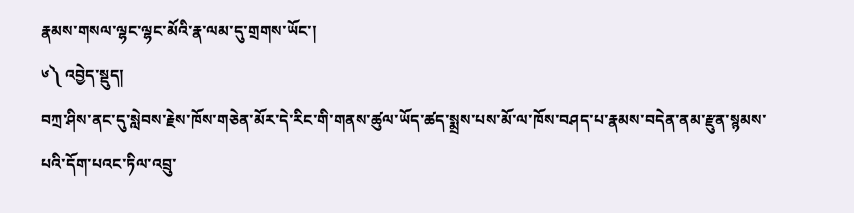རྣམས་གསལ་ལྷང་ལྷང་མོའི་རྣ་ལམ་དུ་གྲགས་ཡོང་།
༦༽ འབྱེད་སྡུད།
བཀྲ་ཤིས་ནང་དུ་སླེབས་རྗེས་ཁོས་གཅེན་མོར་དེ་རིང་གི་གནས་ཚུལ་ཡོད་ཚད་སྨྲས་པས་མོ་ལ་ཁོས་བཤད་པ་རྣམས་བདེན་ནམ་རྫུན་སྙམས་པའི་དོག་པའང་ཏིལ་འབྲུ་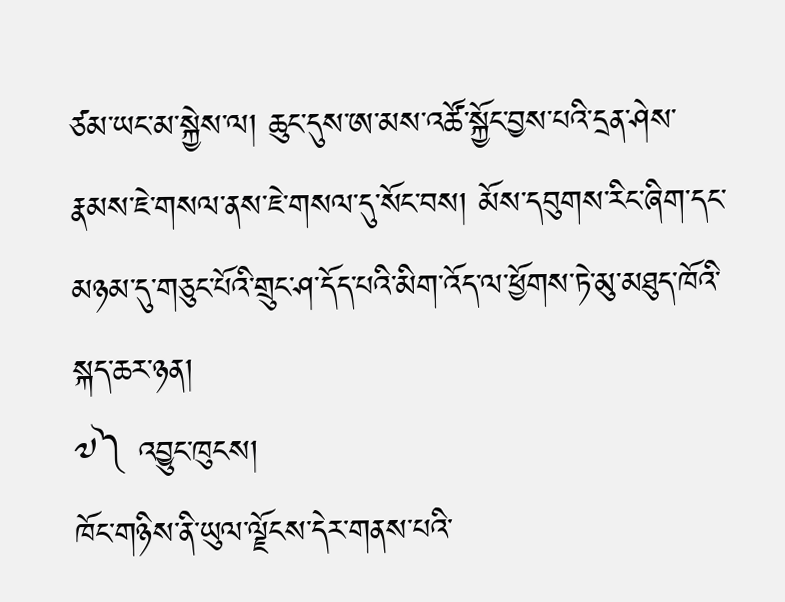ཙམ་ཡང་མ་སྐྱེས་ལ། ཆུང་དུས་ཨ་མས་འཚོ་སྐྱོང་བྱས་པའི་དྲན་ཤེས་རྣམས་ཇེ་གསལ་ནས་ཇེ་གསལ་དུ་སོང་བས། མོས་དབུགས་རིང་ཞིག་དང་མཉམ་དུ་གཅུང་པོའི་གྲུང་ཤ་དོད་པའི་མིག་འོད་ལ་ཕྱོགས་ཏེ་མུ་མཐུད་ཁོའི་སྐད་ཆར་ཉན།
༧༽ འབྱུང་ཁུངས།
ཁོང་གཉིས་ནི་ཡུལ་ལྗོངས་དེར་གནས་པའི་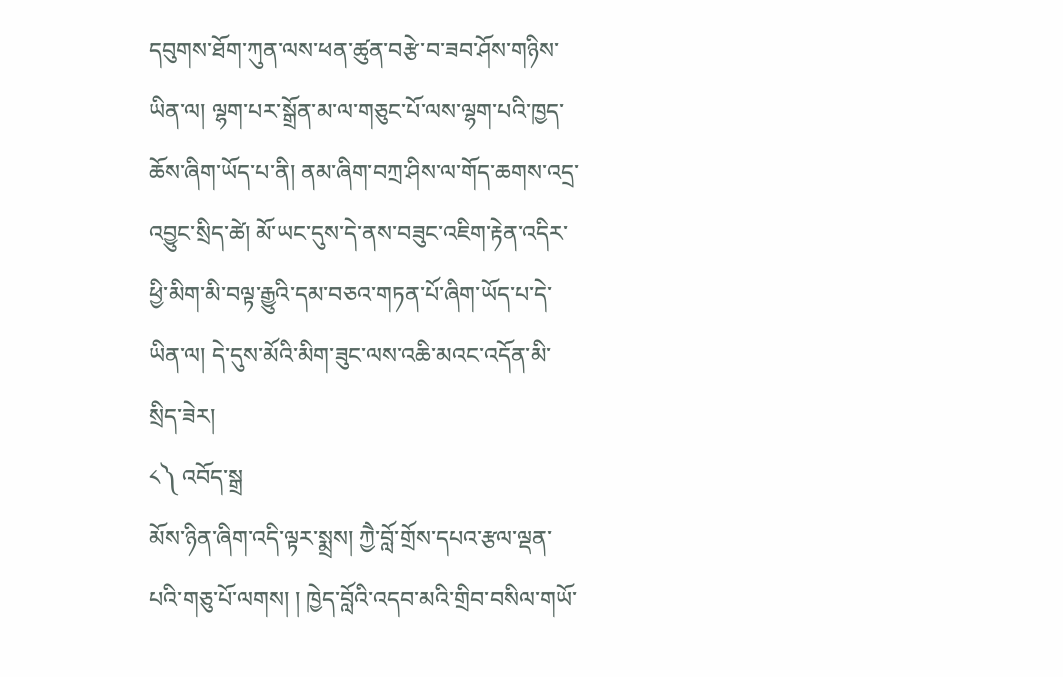དབུགས་ཐོག་ཀུན་ལས་ཕན་ཚུན་བརྩེ་བ་ཟབ་ཤོས་གཉིས་ཡིན་ལ། ལྷག་པར་སྒྲོན་མ་ལ་གཅུང་པོ་ལས་ལྷག་པའི་ཁྱད་ཆོས་ཞིག་ཡོད་པ་ནི། ནམ་ཞིག་བཀྲ་ཤིས་ལ་གོད་ཆགས་འདྲ་འབྱུང་སྲིད་ཚེ། མོ་ཡང་དུས་དེ་ནས་བཟུང་འཇིག་རྟེན་འདིར་ཕྱི་མིག་མི་བལྟ་རྒྱུའི་དམ་བཅའ་གཏན་པོ་ཞིག་ཡོད་པ་དེ་ཡིན་ལ། དེ་དུས་མོའི་མིག་ཟུང་ལས་འཆི་མའང་འདོན་མི་སྲིད་ཟེར།
༨༽ འབོད་སྒྲ
མོས་ཉིན་ཞིག་འདི་ལྟར་སྨྲས། ཀྱཻ་བློ་གྲོས་དཔའ་རྩལ་ལྡན་པའི་གཅུ་པོ་ལགས། ། ཁྱེད་བློའི་འདབ་མའི་གྲིབ་བསིལ་གཡོ་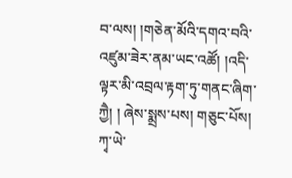བ་ལས། །གཅེན་མོའི་དགའ་བའི་འཛུམ་ཟེར་ནམ་ཡང་འཚོ། །འདི་ལྟར་མི་འབྲལ་རྟག་ཏུ་གནང་ཞིག་ཀྱཻ། ། ཞེས་སྨྲས་པས། གཅུང་པོས། ཀྭ་ཡེ་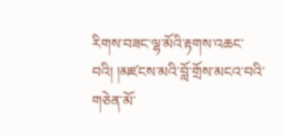རིགས་བཟང་ལྷ་མོའི་རྟགས་འཆང་བའི། །མཛངས་མའི་བློ་གྲོས་མངའ་བའི་གཅེན་མོ་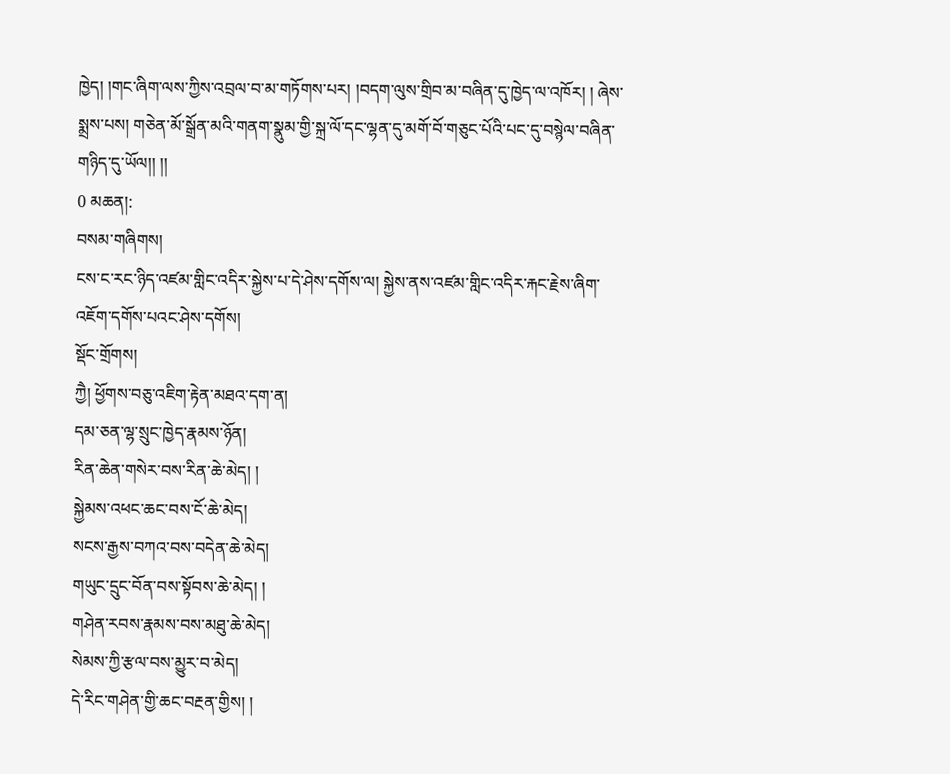ཁྱེད། །གང་ཞིག་ལས་ཀྱིས་འབྲལ་བ་མ་གཏོགས་པར། །བདག་ལུས་གྲིབ་མ་བཞིན་དུ་ཁྱེད་ལ་འཁོར། ། ཞེས་སྨྲས་པས། གཅེན་མོ་སྒྲོན་མའི་གནག་སྣུམ་གྱི་སྐྲ་ལོ་དང་ལྷན་དུ་མགོ་བོ་གཅུང་པོའི་པང་དུ་བསྙེལ་བཞིན་གཉིད་དུ་ཡོལ།། །།
0 མཆན།:
བསམ་གཞིགས།
ངས་ང་རང་ཉིད་འཛམ་གླིང་འདིར་སྐྱེས་པ་དེ་ཤེས་དགོས་ལ། སྐྱེས་ནས་འཛམ་གླིང་འདིར་རྐང་རྗེས་ཞིག་འཇོག་དགོས་པའང་ཤེས་དགོས།
སྡོང་གྲོགས།
ཀྱཻ། ཕྱོགས་བཅུ་འཇིག་རྟེན་མཐའ་དག་ན།
དམ་ཅན་ལྷ་སྲུང་ཁྱེད་རྣམས་ཉོན།
རིན་ཆེན་གསེར་བས་རིན་ཆེ་མེད། །
སྐྱེམས་འཕང་ཆང་བས་ངོ་ཆེ་མེད།
སངས་རྒྱས་བཀའ་བས་བདེན་ཆེ་མེད།
གཡུང་དྲུང་བོན་བས་སྟོབས་ཆེ་མེད། །
གཤེན་རབས་རྣམས་བས་མཐུ་ཆེ་མེད།
སེམས་ཀྱི་རྩལ་བས་མྱུར་བ་མེད།
དེ་རིང་གཤེན་གྱི་ཆང་བརྔན་གྱིས། །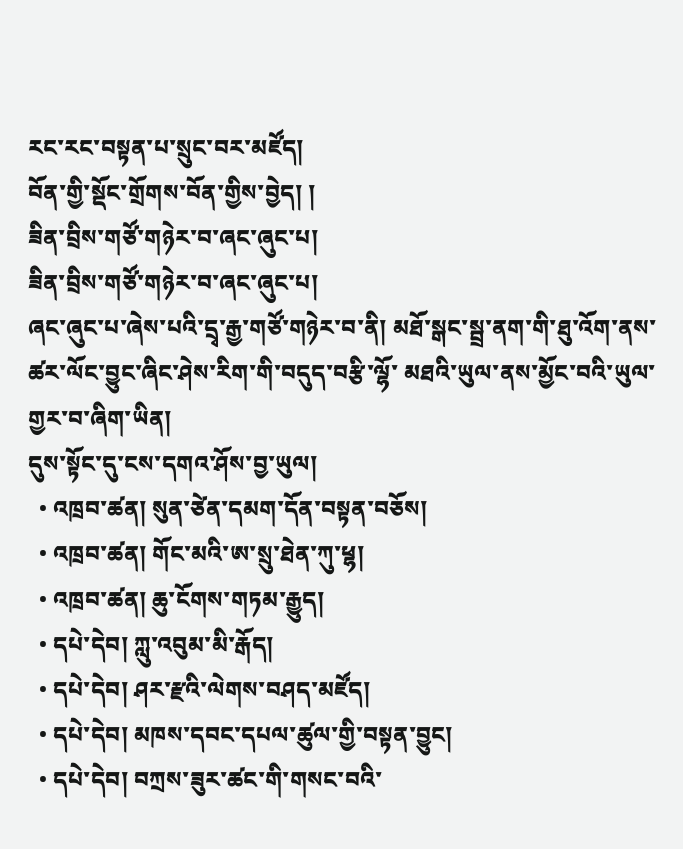རང་རང་བསྟན་པ་སྲུང་བར་མཛོད།
བོན་གྱི་སྡོང་གྲོགས་བོན་གྱིས་བྱེད། །
ཟིན་བྲིས་གཙོ་གཉེར་བ་ཞང་ཞུང་པ།
ཟིན་བྲིས་གཙོ་གཉེར་བ་ཞང་ཞུང་པ།
ཞང་ཞུང་པ་ཞེས་པའི་དྲྭ་རྒྱ་གཙོ་གཉེར་བ་ནི། མཐོ་སྒང་སྦྲ་ནག་གི་ཐུ་འོག་ནས་ཚར་ལོང་བྱུང་ཞིང་ཤེས་རིག་གི་བདུད་བརྩི་ལྷོ་ མཐའི་ཡུལ་ནས་མྱོང་བའི་ཡུལ་གྱར་བ་ཞིག་ཡིན།
དུས་སྟོང་དུ་ངས་དགའ་ཤོས་བྱ་ཡུལ།
  • འཁྲབ་ཚན། སུན་ཙེན་དམག་དོན་བསྟན་བཅོས།
  • འཁྲབ་ཚན། གོང་མའི་ཨ་སྲུ་ཐེན་ཀུ་ཕྷ།
  • འཁྲབ་ཚན། ཆུ་ངོགས་གཏམ་རྒྱུད།
  • དཔེ་དེབ། ཀླུ་འབུམ་མི་རྒོད།
  • དཔེ་དེབ། ཤར་རྫའི་ལེགས་བཤད་མཛོད།
  • དཔེ་དེབ། མཁས་དབང་དཔལ་ཚུལ་གྱི་བསྟན་བྱུང།
  • དཔེ་དེབ། བཀྲས་ཟུར་ཚང་གི་གསང་བའི་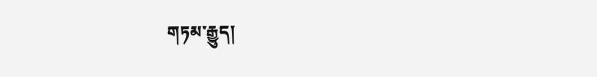གཏམ་རྒྱུད།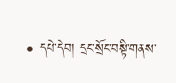• དཔེ་དེབ། དྲང་སྲོང་བསྟི་གནས་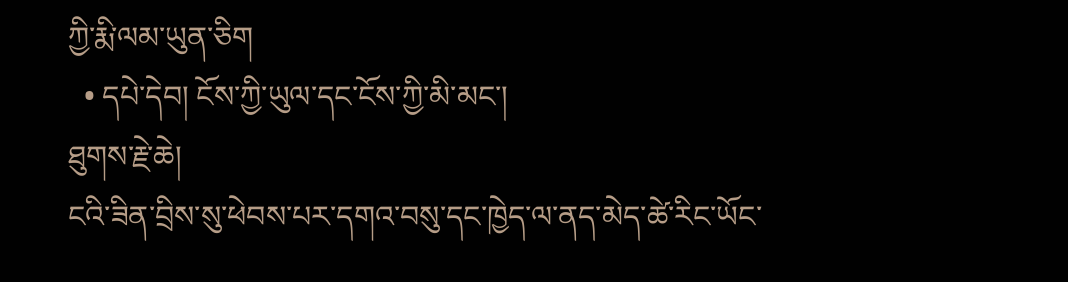ཀྱི་རྨི་ལམ་ཡུན་ཅིག
  • དཔེ་དེབ། ངོས་ཀྱི་ཡུལ་དང་ངོས་ཀྱི་མི་མང་།
ཐུགས་རྗེ་ཆེ།
ངའི་ཟིན་བྲིས་སུ་ཕེབས་པར་དགའ་བསུ་དང་ཁྱེད་ལ་ནད་མེད་ཚེ་རིང་ཡོང་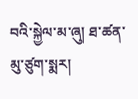བའི་སྐྱེལ་མ་ཞུ། ཐ་ཚན་མུ་ཙུག་སྨར།